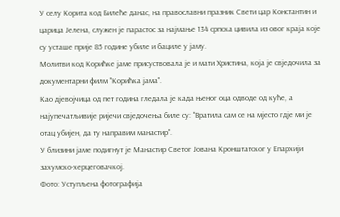У селу Корита код Билеће данас, на православни празник Свети цар Константин и царица Јелена, служен је парастос за најмање 134 српска цивила из овог краја које су усташе прије 85 године убиле и бациле у јаму.
Молитви код Корићке јаме присуствовала је и мати Христина, која је свједочила за документарни филм "Корићка јама".
Као дјевојчица од пет година гледала је када њеног оца одводе од куће, а најупечатљивије ријечи свједочења биле су: "Вратила сам се на мјесто гдје ми је отац убијен, да ту направим манастир".
У близини јаме подигнут је Манастир Светог Јована Кронштатског у Епархији захумско-херцеговачкој.
Фото: Уступљена фотографија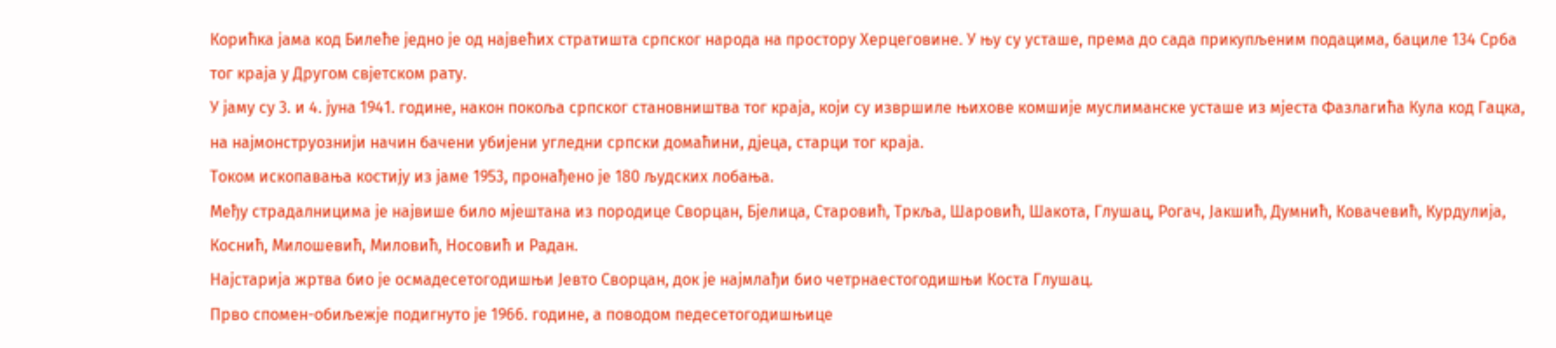Корићка јама код Билеће једно је од највећих стратишта српског народа на простору Херцеговине. У њу су усташе, према до сада прикупљеним подацима, бациле 134 Срба тог краја у Другом свјетском рату.
У јаму су 3. и 4. јуна 1941. године, након покоља српског становништва тог краја, који су извршиле њихове комшије муслиманске усташе из мјеста Фазлагића Кула код Гацка, на најмонструознији начин бачени убијени угледни српски домаћини, дјеца, старци тог краја.
Током ископавања костију из јаме 1953, пронађено је 180 људских лобања.
Међу страдалницима је највише било мјештана из породице Сворцан, Бјелица, Старовић, Тркља, Шаровић, Шакота, Глушац, Рогач, Јакшић, Думнић, Ковачевић, Курдулија, Коснић, Милошевић, Миловић, Носовић и Радан.
Најстарија жртва био је осмадесетогодишњи Јевто Сворцан, док је најмлађи био четрнаестогодишњи Коста Глушац.
Прво спомен-обиљежје подигнуто је 1966. године, а поводом педесетогодишњице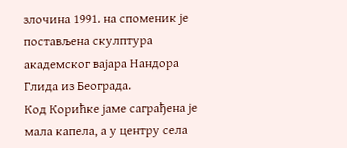злочина 1991. на споменик је постављена скулптура академског вајара Нандора Глида из Београда.
Код Корићке јаме саграђена је мала капела, а у центру села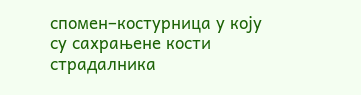спомен–костурница у коју су сахрањене кости страдалника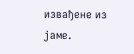извађене из јаме.